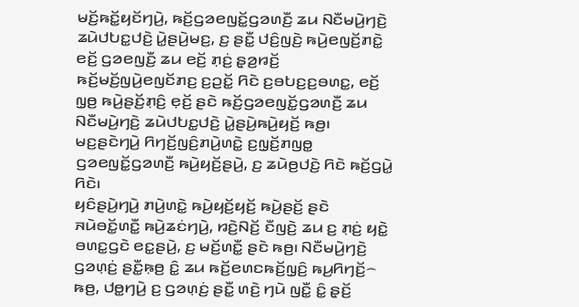ꤗꤢꤩ꤬ꤒꤢꤩ꤭ꤟꤢꤩꤚꤣꤧ꤬, ꤒꤢꤩ꤬ꤞꤤꤕꤜꤢꤩ꤭ꤞꤤꤛꤢꤪ꤬ ꤘꤣ ꤡꤢꤪꤗꤣꤧ꤬ꤚꤢꤧ꤬ ꤘꤣꤧꤓꤝꤢ꤭ꤓꤢꤧ꤬ ꤣꤧ꤭ꤔꤣꤧ꤬ꤗꤢ꤬, ꤢ꤬ ꤔꤢꤪ꤭ ꤓꤢꤨ꤬ꤜꤢꤧ꤬ ꤒꤣꤧ꤬ꤕꤜꤢꤩ꤬ꤊꤢꤧ꤭ ꤕꤢꤩ꤬ ꤞꤤꤕꤜꤢꤪ꤬ ꤘꤣ ꤕꤢꤩ꤬ ꤊ꤫ꤢꤦ꤬ ꤔ꤫ꤤ꤬ꤙꤢꤩ꤬ ꤒꤢꤩ꤬ꤗꤢꤩ꤬ꤜꤣꤧ꤬ꤕꤜꤢꤩꤊꤢ꤬ ꤢ꤬ꤑꤢꤩ꤭ ꤖꤢꤧ ꤢ꤬ꤋꤝꤢ꤬ꤢ꤬ꤋꤛꤢ꤭, ꤕꤢꤩ꤬ ꤜ꤫ꤥ꤬ ꤒꤣꤧ꤬ꤔꤢꤩ꤬ꤊ꤫ꤢꤨ꤬ ꤕ꤫ꤢꤩ꤬ ꤔꤢꤧ ꤒꤢꤩ꤬ꤞꤤꤕꤜꤢꤩ꤭ꤞꤤꤛꤢꤪ꤬ ꤘꤣ ꤡꤢꤪꤗꤣꤧ꤬ꤚꤢꤧ꤬ ꤘꤣꤧꤓꤝꤢ꤭ꤓꤢꤧ꤬ ꤣꤧ꤭ꤔꤣꤧ꤬ꤒꤣꤧ꤬ꤟꤢꤩ꤬ ꤒꤥ꤬꤯ ꤗꤢ꤬ꤔꤢꤧꤚꤣꤧ꤬ ꤖꤚꤢꤩ꤬ꤜꤢꤨ꤬ꤊꤣꤧ꤬ꤛꤢꤧ꤭ ꤢ꤬ꤜ꤫ꤢꤩ꤬ꤊꤜꤥ꤭ ꤞꤤꤕꤜꤢꤩ꤭ꤞꤤꤛꤢꤪ꤬ ꤒꤣꤧ꤬ꤟꤢꤩ꤬ꤔꤣꤧ꤬, ꤢ꤬ ꤘꤣꤧꤥ꤬ꤓꤢꤧ꤬ ꤖꤢꤧ ꤒꤢꤩ꤬ꤞꤣꤧ꤭ ꤖꤢꤧ꤯
ꤟꤢꤨꤔꤣꤧ꤬ꤚꤣꤧ꤬ ꤊꤣꤧ꤬ꤛꤢꤧ꤭ ꤒꤣꤧ꤬ꤟꤢꤩ꤬ꤟꤢꤩ꤬ ꤒꤣꤧ꤬ꤔꤢꤩ꤬ ꤔꤢꤧ ꤏꤣꤧꤋꤢꤩ꤭ꤛꤢꤪ꤭ ꤒꤣꤧ꤬ꤘꤢꤦꤚꤣꤧ꤬, ꤙꤢꤧ꤬ꤡꤢꤩ꤬ ꤢꤪꤜꤢꤧ꤬ ꤘꤣ ꤢ꤬ ꤊ꤫ꤢꤦ꤬ ꤟꤢꤧ꤭ ꤋꤛꤢ꤭ꤞꤢꤧ ꤕꤢ꤭ꤔꤣꤧ꤬, ꤢ꤬ ꤗꤢꤩ꤬ꤛꤢꤪ꤭ ꤔꤢꤧ ꤒꤥ꤬꤯ ꤡꤢꤪꤗꤣꤧ꤬ꤚꤢꤧ꤬ ꤞꤤꤛ꤫ꤢꤦ꤬ ꤔꤢꤪ꤭ꤒ꤫ꤥ꤬ ꤢꤨ꤭ ꤘꤣ ꤒꤢꤩ꤬ꤕꤛꤢꤒꤢꤩ꤬ꤜ꤫ꤢꤨ꤬ ꤒꤣ꤬ꤖꤚꤢꤩ꤬꤮ ꤒꤥ꤬, ꤓꤥ꤭ꤚꤣꤧ꤬ ꤢ꤬ ꤞꤤꤛ꤫ꤢꤦ꤬ ꤔꤢꤪ꤭ ꤛꤢꤧ꤬ ꤚꤣꤧ ꤜꤢꤪ꤭ ꤢꤨ꤭ ꤔ꤫ꤢꤩ꤬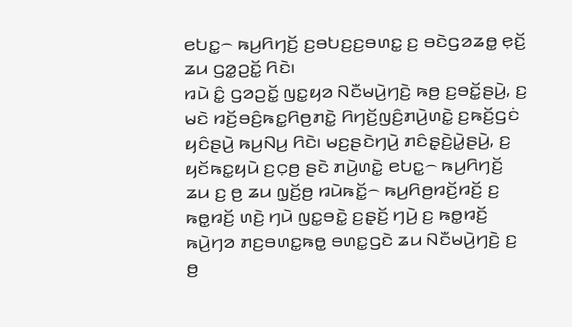ꤕꤝꤢ꤭꤮ ꤒꤣ꤬ꤖꤚꤢꤩ꤬ ꤢ꤬ꤋꤝꤢ꤬ꤢ꤬ꤋꤛꤢ꤭ ꤢ꤬ ꤋꤢꤧꤞꤤꤘꤥ꤭ ꤕ꤫ꤢꤩ꤬ ꤘꤣ ꤞꤤ꤭ꤑꤢꤩ꤭ ꤖꤢꤧ꤯
ꤙꤣꤧ ꤢꤨ꤭ ꤞꤤꤑꤢꤩ꤭ ꤜꤢ꤭ꤟꤤ ꤡꤢꤪꤗꤣꤧ꤬ꤚꤢꤧ꤬ ꤒꤥ꤬ ꤢ꤬ꤋꤢꤩ꤭ꤔꤣꤧ꤬, ꤢ꤬ ꤗꤢꤧ ꤙꤢꤩ꤬ꤋꤢꤨ꤬ꤒꤢ꤭ꤖꤥ꤬ꤊꤢꤧ꤭ ꤖꤚꤢꤩ꤬ꤜꤢꤨ꤬ꤊꤣꤧ꤬ꤛꤢꤧ꤭ ꤢ꤬ꤒꤢꤩ꤬ꤞꤢꤦ ꤟꤢꤨꤔꤣꤧ꤬ ꤒꤣ꤬ꤡꤣ꤬ ꤖꤢꤧ꤯ ꤗꤢ꤬ꤔꤢꤧꤚꤣꤧ꤬ ꤊꤢꤨꤔ꤫ꤢꤧ꤬ꤣꤧ꤭ꤔꤣꤧ꤬, ꤢ꤬ ꤟꤢꤩꤒꤢ꤭ꤟꤣꤧ ꤢ꤬ꤍ꤫ꤥ꤬ ꤔꤢꤧ ꤊꤣꤧ꤬ꤛꤢꤧ꤭ ꤕꤝꤢ꤭꤮ ꤒꤣ꤬ꤖꤚꤢꤩ꤬ ꤘꤣ ꤢ꤬ ꤥ꤬ ꤘꤣ ꤜ꤫ꤢꤩ꤬ꤥ꤬ ꤙꤣꤧꤒꤢꤩ꤭꤮ ꤒꤣ꤬ꤖꤥ꤬ꤙꤢꤩ꤬ꤙꤢꤩ꤬ ꤢ꤬ ꤒꤥ꤭ꤙꤢꤩ꤬ ꤛꤢꤧ꤬ ꤚꤣꤧ ꤜꤢ꤭ꤋꤢꤧ꤭ ꤢ꤬ꤔ꤫ꤢꤩ꤬ ꤚꤣꤧ꤬ ꤢ꤬ ꤒꤥ꤭ꤙꤢꤩ꤬ ꤒꤣꤧ꤬ꤚꤤ ꤊꤢ꤬ꤋꤛꤢ꤭ꤒꤥ꤭ ꤋꤛꤢ꤭ꤞꤢꤧ ꤘꤣ ꤡꤢꤪꤗꤣꤧ꤬ꤚꤢꤧ꤬ ꤢ꤬ ꤥ꤬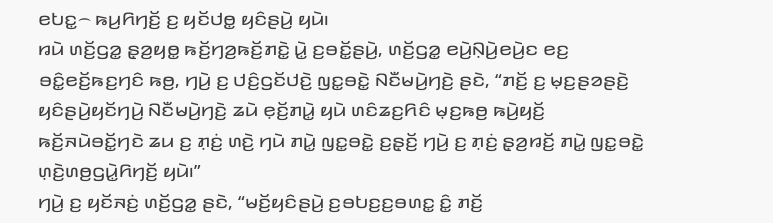ꤕꤝꤢ꤭꤮ ꤒꤣ꤬ꤖꤚꤢꤩ꤬ ꤢ꤬ ꤟꤢꤩꤓꤥ꤭ ꤟꤢꤨꤔꤣꤧ꤬ ꤟꤣꤧ꤯
ꤙꤣꤧ ꤛꤢꤩ꤬ꤞꤤ꤭ ꤔ꤫ꤤ꤬ꤟꤥ꤭ ꤒꤢꤩ꤬ꤚꤤ꤬ꤒꤢꤩ꤬ꤊꤢꤧ꤭ ꤣꤧ꤭ ꤢ꤬ꤋꤢꤩ꤭ꤔꤣꤧ꤬, ꤛꤢꤩ꤬ꤞꤤ꤭ ꤕꤣꤧ꤬ꤡ꤫ꤣꤧ꤬ꤕꤣꤧ꤬ꤢ ꤕꤢ꤬ ꤋꤢꤨ꤭ꤕꤢꤩ꤬ꤒꤢ꤬ꤚꤢꤨ ꤒꤥ꤬, ꤚꤣꤧ꤬ ꤢ꤬ ꤓꤢꤨ꤬ꤞꤢꤩꤓꤢꤧ꤬ ꤜꤢ꤭ꤋꤢꤧ꤭ ꤡꤢꤪꤗꤣꤧ꤬ꤚꤢꤧ꤬ ꤔꤢꤧ, “ꤊꤢꤩ꤬ ꤢ꤬ ꤗ꤫ꤢ꤬ꤔꤤꤔꤢꤧ꤬ ꤟꤢꤨꤔꤣꤧ꤬ꤟꤢꤩꤚꤣꤧ꤬ ꤡꤢꤪꤗꤣꤧ꤬ꤚꤢꤧ꤬ ꤘꤣꤧ ꤕ꤫ꤢꤩ꤬ꤊꤣꤧ꤭ ꤟꤣꤧ ꤛꤢꤨꤘꤢ꤬ꤖꤢꤨ ꤗ꤫ꤢ꤬ꤒꤥ꤬ ꤒꤣꤧ꤬ꤟꤢꤩ꤬ ꤒꤢꤩ꤬ꤏꤣꤧꤋꤢꤩ꤭ꤚꤢꤧ ꤘꤣ ꤢ꤬ ꤊ꤫ꤢꤦ꤬ ꤛꤢꤧ꤬ ꤚꤣꤧ ꤊꤣꤧ꤭ ꤜꤢ꤭ꤋꤢꤧ꤭ ꤢ꤬ꤔ꤫ꤢꤩ꤬ ꤚꤣꤧ꤬ ꤢ꤬ ꤊ꤫ꤢꤦ꤬ ꤔ꤫ꤤ꤬ꤙꤢꤩ꤬ ꤊꤣꤧ꤭ ꤜꤢ꤭ꤋꤢꤧ꤭ ꤛ꤫ꤢꤧ꤬ꤛꤥ꤬ꤞꤣꤧ꤭ꤖꤚꤢꤩ꤬ ꤟꤣꤧ꤯”
ꤚꤣꤧ꤬ ꤢ꤬ ꤟꤢꤩꤏꤢꤦ꤬ ꤛꤢꤩ꤬ꤞꤤ꤭ ꤔꤢꤧ, “ꤗꤢꤩ꤬ꤟꤢꤨꤔꤣꤧ꤬ ꤢ꤬ꤋꤝꤢ꤬ꤢ꤬ꤋꤛꤢ꤭ ꤢꤨ꤭ ꤊꤢꤩ꤬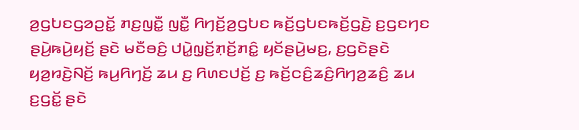ꤤ꤬ꤞꤝꤢꤞꤤꤑꤢꤩ꤭ ꤊꤢ꤬ꤜꤢꤪ꤭ ꤜꤢꤪ꤭ ꤖꤚꤢꤩ꤬ꤤ꤬ꤞꤝꤢ ꤒꤢꤩ꤬ꤞꤝꤢꤒꤢꤩ꤬ꤞꤢꤧ꤬ ꤢ꤬ꤞꤢꤚꤢ ꤔꤣꤧ꤬ꤒꤣꤧ꤬ꤟꤢꤩ꤬ ꤔꤢꤧ ꤗꤢꤪꤋꤢꤨ꤬ ꤓꤣꤧ꤭ꤜ꤫ꤢꤩ꤬ꤊ꤫ꤢꤩ꤬ꤊꤢꤨ꤭ ꤟꤢꤩꤔꤣꤧ꤬ꤗꤢ꤬, ꤢ꤬ꤞꤢꤧꤔꤢꤧ ꤟꤤ꤬ꤙꤢꤧ꤬ꤡꤢꤩ꤬ ꤒꤣ꤬ꤖꤚꤢꤩ꤬ ꤘꤣ ꤢ꤬ ꤖꤛꤢꤓꤢꤩ꤬ ꤢ꤬ ꤒꤢꤩ꤬ꤍꤢꤨ꤬ꤘꤢꤨ꤬ꤖꤚꤤ꤬ꤘꤢꤨ꤬ ꤘꤣ ꤢ꤬ꤞꤢꤩ꤭ ꤔꤢꤧ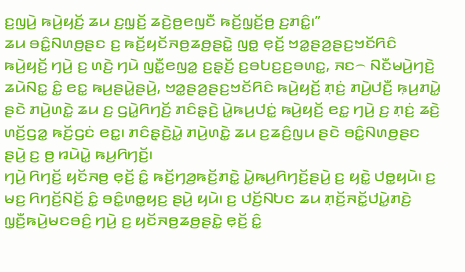ꤢ꤬ꤜꤣꤧ꤬ ꤒꤣꤧ꤬ꤟꤢꤩ꤬ ꤘꤣ ꤢ꤬ꤜ꤫ꤢꤩ꤬ ꤘꤢꤧ꤬ꤥ꤬ꤕꤜꤢꤪ ꤒꤢꤩ꤬ꤜ꤫ꤢꤩ꤬ꤥ꤬ ꤢ꤬ꤊꤢꤨ꤭꤯”
ꤘꤣ ꤋꤢꤨ꤭ꤡꤛꤥ꤬ꤔꤢ ꤢ꤬ ꤒꤢꤩ꤬ꤟꤢꤩꤏꤥ꤬ꤘꤥ꤬ꤔꤢꤧ꤭ ꤜꤥ꤭ ꤕ꤫ꤢꤩ꤬ ꤠꤤ꤭ꤔꤤ꤬ꤔꤢ꤬ꤠꤢꤩꤖꤢꤨ ꤒꤣꤧ꤬ꤟꤢꤩ꤬ ꤚꤣꤧ꤬ ꤢ꤬ ꤛꤢꤧ꤬ ꤚꤣꤧ ꤜꤢꤪ꤭ꤕꤜꤤ꤭ ꤢ꤬ꤔ꤫ꤢꤩ꤬ ꤢ꤬ꤋꤝꤢ꤬ꤢ꤬ꤋꤛꤢ꤭, ꤏꤢ꤮ ꤡꤢꤪꤗꤣꤧ꤬ꤚꤢꤧ꤬ ꤘꤣꤧꤡꤢ꤭ ꤢꤨ꤭ ꤕꤢ꤭ ꤒꤣ꤬ꤔꤣꤧ꤭ꤔꤣꤧ꤬, ꤠꤤ꤭ꤔꤤ꤬ꤔꤢ꤬ꤠꤢꤩꤖꤢꤨ ꤒꤣꤧ꤬ꤟꤢꤩ꤬ ꤊ꤫ꤢꤦ꤬ ꤊꤣꤧ꤬ꤓꤢꤪ꤬ ꤒ꤫ꤣ꤬ꤊꤣꤧ꤭ ꤔꤢꤧ ꤊꤣꤧ꤬ꤛꤢꤧ꤭ ꤘꤣ ꤢ꤬ ꤞꤣꤧ꤭ꤖꤚꤢꤩ꤬ ꤊꤢꤨꤔ꤫ꤢꤧ꤬ ꤣꤧ꤭ꤒꤣ꤬ꤓꤢꤦ꤭ ꤒꤣꤧ꤬ꤟꤢꤩ꤬ ꤕꤢ꤭ ꤚꤣꤧ꤬ ꤢ꤬ ꤊ꤫ꤢꤦ꤬ ꤘꤢꤧ꤬ ꤛꤢꤩ꤬ꤞꤤ꤭ ꤒꤢꤩ꤬ꤞꤢꤦ ꤕꤢ꤭꤯ ꤊꤢꤨꤔ꤫ꤢꤧ꤬ꤣꤧ꤭ ꤊꤣꤧ꤬ꤛꤢꤧ꤭ ꤘꤣ ꤢ꤬ꤘꤢꤨ꤬ꤜꤣ ꤔꤢꤧ ꤋꤢꤨ꤭ꤡꤛꤥ꤬ꤔꤢ ꤔꤣꤧ꤬ ꤢ꤬ ꤥ꤬ ꤙꤣꤧꤣꤧ꤭ ꤒꤣ꤬ꤖꤚꤢꤩ꤬꤯
ꤚꤣꤧ꤬ ꤖꤚꤢꤩ꤬ ꤟꤢꤩꤏꤥ꤬ ꤕ꤫ꤢꤩ꤬ ꤢꤨ꤭ ꤒꤢꤩ꤬ꤚꤤ꤬ꤒꤢꤩ꤬ꤊꤢꤧ꤭ ꤣꤧ꤭ꤒꤣ꤬ꤖꤚꤢꤩ꤬ꤔꤣꤧ꤬ ꤢ꤬ ꤟꤢꤧ꤭ ꤓꤥ꤭ꤟꤣꤧ꤯ ꤢ꤬ ꤗꤢ꤬ ꤖꤚꤢꤩ꤬ꤡꤢꤩ꤬ ꤢꤨ꤭ ꤋꤢꤨ꤭ꤛꤥ꤭ꤟꤢ꤬ ꤔꤣꤧ꤬ ꤟꤣꤧ꤯ ꤢ꤬ ꤓꤢꤩ꤬ꤡꤝꤢ ꤘꤣ ꤊ꤫ꤢꤩ꤬ꤏꤢꤩ꤭ꤓꤣꤧ꤭ꤊꤢꤧ꤬ ꤜ꤫ꤢꤪ꤬ꤒꤣꤧ꤬ꤗꤢꤋꤢꤨ꤬ ꤚꤣꤧ꤬ ꤢ꤬ ꤟꤢꤩꤏꤥ꤬ꤘꤥ꤬ꤔꤢꤧ꤭ ꤕ꤫ꤢꤩ꤬ ꤢꤨ꤭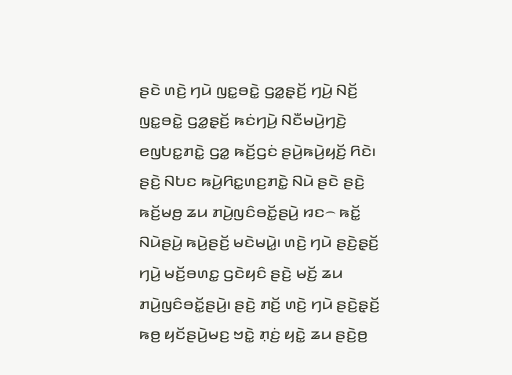ꤔꤢꤧ ꤛꤢꤧ꤬ ꤚꤣꤧ ꤜꤢ꤭ꤋꤢꤧ꤭ ꤞꤤ꤭ꤔ꤫ꤢꤩ꤬ ꤚꤣꤧ꤬ ꤡꤢꤩ꤬ ꤜꤢ꤭ꤋꤢꤧ꤭ ꤞꤤ꤭ꤔ꤫ꤢꤩ꤬ ꤒꤢꤦꤚꤣꤧ꤬ ꤡꤢꤪꤗꤣꤧ꤬ꤚꤢꤧ꤬ ꤕꤜꤝꤢ꤭ꤊꤢꤧ꤭ ꤞꤤ꤭ ꤒꤢꤩ꤬ꤞꤢꤦ ꤔꤣꤧ꤬ꤒꤣꤧ꤬ꤟꤢꤩ꤬ ꤖꤢꤧ꤯
ꤔꤢꤧ꤬ ꤡꤝꤢ ꤒꤣꤧ꤬ꤖꤢ꤭ꤛꤢ꤬ꤊꤢꤧ꤭ ꤡꤣꤧ ꤔꤢꤧ ꤔꤢꤧ꤬ ꤒꤢꤩ꤬ꤗꤥ꤬ ꤘꤣ ꤊꤣꤧ꤬ꤜꤢꤨꤋꤢꤩ꤭ꤔꤣꤧ꤬ ꤙꤢ꤮ ꤒꤢꤩ꤭ ꤡꤣꤧꤔꤣꤧ꤬ ꤒꤣꤧ꤬ꤔꤢꤩ꤬ ꤗꤢꤧꤗꤣꤧ꤭꤯ ꤛꤢꤧ꤬ ꤚꤣꤧ ꤔꤢꤧ꤬ꤔ꤫ꤢꤩ꤬ ꤚꤣꤧ꤬ ꤗꤢꤩ꤬ꤋꤛꤢ꤭ ꤞꤢꤧꤟꤢꤨ ꤔꤢꤧ꤬ ꤗꤢꤩ꤬ ꤘꤣ ꤊꤣꤧ꤬ꤜꤢꤨꤋꤢꤩ꤭ꤔꤣꤧ꤬꤯ ꤔꤢꤧ꤬ ꤊꤢꤩ꤬ ꤛꤢꤧ꤬ ꤚꤣꤧ ꤔꤢꤧ꤬ꤔ꤫ꤢꤩ꤬ ꤒꤥ꤬ ꤟꤢꤩꤔꤣꤧ꤬ꤗꤢ꤬ ꤠꤢꤧ꤭ ꤊ꤫ꤢꤦ꤬ ꤟꤢꤧ꤭ ꤘꤣ ꤔꤢꤧ꤬ꤥ꤬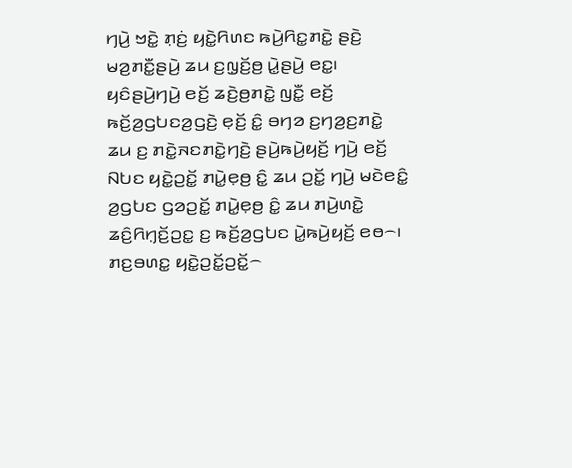ꤚꤣꤧ꤬ ꤠꤢꤧ꤭ ꤊ꤫ꤢꤦ꤬ ꤟꤢꤧ꤭ꤖꤛꤢ ꤒꤣꤧ꤬ꤖꤢ꤭ꤊꤢꤧ꤭ ꤔꤢꤧ꤬ ꤗꤤ꤬ꤊꤢꤪ꤭ꤔꤣꤧ꤬ ꤘꤣ ꤢ꤬ꤜ꤫ꤢꤩ꤬ꤥ꤬ ꤣꤧ꤭ꤔꤣꤧ꤬ ꤕꤢ꤭꤯
ꤟꤢꤨꤔꤣꤧ꤬ꤚꤣꤧ꤬ ꤕꤢꤩ꤬ ꤘꤢꤧ꤬ꤥ꤬ꤊꤢꤧ꤭ ꤜꤢꤪ꤭ ꤕꤢꤩ꤬ ꤒꤢꤩ꤬ꤤ꤬ꤞꤝꤢꤤ꤬ꤞꤢꤧ꤬ ꤕ꤫ꤢꤩ꤬ ꤢꤨ꤭ ꤋꤚꤤ ꤢ꤬ꤚꤤ꤬ꤢ꤬ꤊꤢꤧ꤭ ꤘꤣ ꤢ꤬ ꤊꤢꤧ꤭ꤏꤢꤊꤢꤧ꤭ꤚꤢꤧ꤬ ꤔꤣꤧ꤬ꤒꤣꤧ꤬ꤟꤢꤩ꤬ ꤚꤣꤧ꤬ ꤕꤢꤩ꤬ ꤡꤝꤢ ꤟꤢꤧ꤭ꤑꤢꤩ꤭ ꤊꤣꤧ꤭ꤕ꤫ꤥ꤬ ꤢꤨ꤭ ꤘꤣ ꤑꤢꤩ꤭ ꤚꤣꤧ꤬ ꤗꤢꤧꤕꤢꤨ꤭ ꤤ꤬ꤞꤝꤢ ꤞꤤꤑꤢꤩ꤭ ꤊꤣꤧ꤭ꤕ꤫ꤥ꤬ ꤢꤨ꤭ ꤘꤣ ꤊꤣꤧ꤬ꤛꤢꤧ꤭ ꤘꤢꤨ꤬ꤖꤚ꤫ꤢꤩ꤬ꤑꤢ꤭ ꤢ꤬ ꤒꤢꤩ꤬ꤤ꤬ꤞꤝꤢ ꤣꤧ꤭ꤒꤣꤧ꤬ꤟꤢꤩ꤬ ꤕꤥ꤮꤯ ꤊꤢ꤬ꤋꤛꤢ꤭ ꤟꤢꤧ꤭ꤑꤢꤩ꤭ꤑꤢꤩ꤭꤮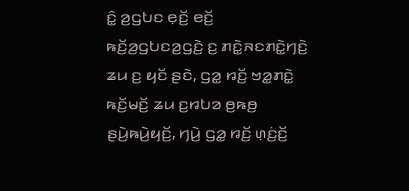ꤢꤨ꤭ ꤤ꤬ꤞꤝꤢ ꤕ꤫ꤢꤩ꤬ ꤕꤢꤩ꤬ ꤒꤢꤩ꤬ꤤ꤬ꤞꤝꤢꤤ꤬ꤞꤢꤧ꤬ ꤢ꤬ ꤊꤢꤧ꤭ꤏꤢꤊꤢꤧ꤭ꤚꤢꤧ꤬ ꤘꤣ ꤢ꤬ ꤟꤢꤩ ꤔꤢꤧ, ꤞꤤ꤭ ꤙꤢꤩ꤬ ꤠꤤ꤭ꤊꤢꤧ꤭ ꤒꤢꤩ꤬ꤗꤢꤩ꤬ ꤘꤣ ꤢ꤬ꤙꤝꤤ ꤥ꤬ꤒꤥ꤬ ꤔꤣꤧ꤬ꤒꤣꤧ꤬ꤟꤢꤩ꤬, ꤚꤣꤧ꤬ ꤞꤤ꤭ ꤙꤢꤩ꤬ ꤛ꤫ꤢꤦ꤬ꤢꤩ꤬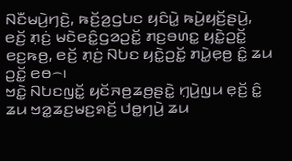ꤡꤢꤪꤗꤣꤧ꤬ꤚꤢꤧ꤬, ꤒꤢꤩ꤬ꤤ꤬ꤞꤝꤢ ꤟꤢꤨꤣꤧ꤭ ꤒꤣꤧ꤬ꤟꤢꤩ꤬ꤔꤣꤧ꤬, ꤕꤢꤩ꤬ ꤊ꤫ꤢꤦ꤬ ꤗꤢꤧꤕꤢꤨ꤭ꤞꤤꤑꤢꤩ꤭ ꤊꤢ꤬ꤋꤛꤢ꤭ ꤟꤢꤧ꤭ꤑꤢꤩ꤭ ꤕꤢ꤬ꤒꤥ꤬, ꤕꤢꤩ꤬ ꤊ꤫ꤢꤦ꤬ ꤡꤝꤢ ꤟꤢꤧ꤭ꤑꤢꤩ꤭ ꤊꤣꤧ꤭ꤕ꤫ꤥ꤬ ꤢꤨ꤭ ꤘꤣ ꤑꤢꤩ꤭ ꤕꤥ꤮꤯
ꤠꤢꤧ꤭ ꤡꤝꤢꤜꤢꤩ꤭ ꤟꤢꤩꤏꤥ꤬ꤘꤥ꤬ꤔꤢꤧ꤭ ꤚ꤫ꤣꤧ꤬ꤜꤣ ꤕ꤫ꤢꤩ꤬ ꤢꤨ꤭ ꤘꤣ ꤠꤤ꤭ꤘꤢ꤬ꤗꤢ꤬ꤎꤢꤩ꤬ ꤓꤥ꤭ꤚꤣꤧ꤬ ꤘꤣ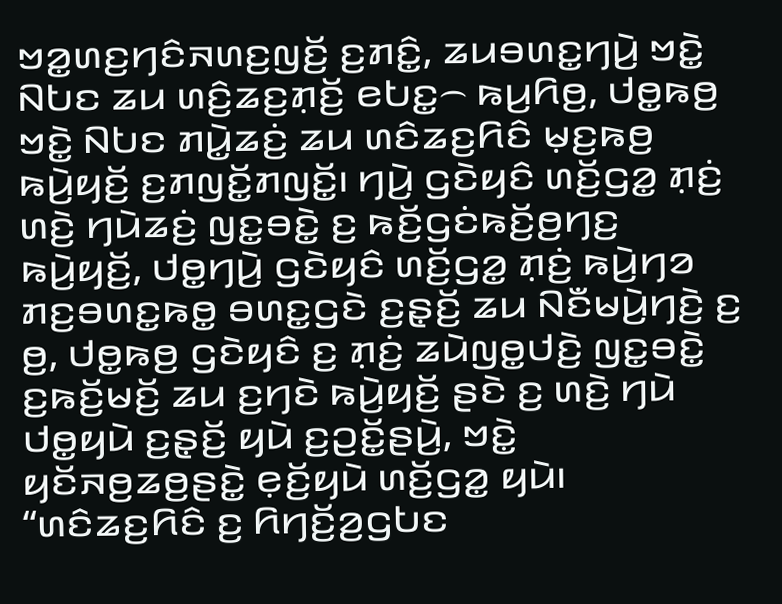ꤠꤤ꤭ꤛꤢ꤬ꤚꤢꤨꤏꤛꤢ꤬ꤜꤢꤩ꤬ ꤢ꤬ꤊꤢꤨ꤭, ꤘꤣꤋꤛꤢ꤭ꤚꤣꤧ꤬ ꤠꤢꤧ꤭ ꤡꤝꤢ ꤘꤣ ꤛꤢꤨ꤬ꤘꤢ꤬ꤊ꤫ꤢꤩ꤬ ꤕꤝꤢ꤭꤮ ꤒꤣ꤬ꤖꤥ꤬, ꤓꤥ꤭ꤒꤥ꤬ ꤠꤢꤧ꤭ ꤡꤝꤢ ꤊꤣꤧ꤭ꤘꤢꤦ꤬ ꤘꤣ ꤛꤢꤨꤘꤢ꤬ꤖꤢꤨ ꤗ꤫ꤢ꤬ꤒꤥ꤬ ꤒꤣꤧ꤬ꤟꤢꤩ꤬ ꤢ꤬ꤊꤜꤢꤩ꤭ꤊꤜꤢꤩ꤭꤯ ꤚꤣꤧ꤬ ꤞꤢꤧꤟꤢꤨ ꤛꤢꤩ꤬ꤞꤤ꤭ ꤊ꤫ꤢꤦ꤬ ꤛꤢꤧ꤬ ꤚꤣꤧꤘꤢꤦ꤬ ꤜꤢ꤭ꤋꤢꤧ꤭ ꤢ꤬ ꤒꤢꤩ꤬ꤞꤢꤦꤒꤢꤩ꤬ꤥ꤬ꤚꤢ꤬ ꤒꤣꤧ꤬ꤟꤢꤩ꤬, ꤓꤥ꤭ꤚꤣꤧ꤬ ꤞꤢꤧꤟꤢꤨ ꤛꤢꤩ꤬ꤞꤤ꤭ ꤊ꤫ꤢꤦ꤬ ꤒꤣꤧ꤬ꤚꤤ ꤊꤢ꤬ꤋꤛꤢ꤭ꤒꤥ꤭ ꤋꤛꤢ꤭ꤞꤢꤧ ꤢ꤬ꤔ꤫ꤢꤩ꤬ ꤘꤣ ꤡꤢꤪꤗꤣꤧ꤬ꤚꤢꤧ꤬ ꤢ꤬ ꤥ꤬, ꤓꤥ꤭ꤒꤥ꤬ ꤞꤢꤧꤟꤢꤨ ꤢ꤬ ꤊ꤫ꤢꤦ꤬ ꤘꤣꤧꤜꤥ꤭ꤓꤢꤧ꤬ ꤜꤢ꤭ꤋꤢꤧ꤭ ꤢ꤬ꤒꤢꤩ꤬ꤗꤢꤩ꤬ ꤘꤣ ꤢ꤬ꤚꤢꤧ ꤒꤣꤧ꤬ꤟꤢꤩ꤬ ꤔꤢꤧ ꤢ꤬ ꤛꤢꤧ꤬ ꤚꤣꤧ ꤓꤥ꤭ꤟꤣꤧ ꤢ꤬ꤔ꤫ꤢꤩ꤬ ꤟꤣꤧ ꤢ꤬ꤑꤢꤩ꤭ꤔꤣꤧ꤬, ꤠꤢꤧ꤭ ꤟꤢꤩꤏꤥ꤬ꤘꤥ꤬ꤔꤢꤧ꤭ ꤕ꤫ꤢꤩ꤬ꤟꤣꤧ ꤛꤢꤩ꤬ꤞꤤ꤭ ꤟꤣꤧ꤯
“ꤛꤢꤨꤘꤢ꤬ꤖꤢꤨ ꤢ꤬ ꤖꤚꤢꤩ꤬ꤤ꤬ꤞꤝꤢ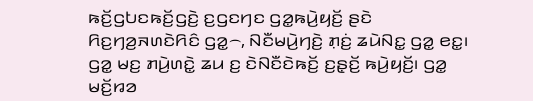ꤒꤢꤩ꤬ꤞꤝꤢꤒꤢꤩ꤬ꤞꤢꤧ꤬ ꤢ꤬ꤞꤢꤚꤢ ꤞꤤ꤭ꤒꤣꤧ꤬ꤟꤢꤩ꤬ ꤔꤢꤧ ꤖꤢ꤬ꤚꤤ꤬ꤏꤛꤢꤧꤖꤢꤨ ꤞꤤ꤭꤮, ꤡꤢꤪꤗꤣꤧ꤬ꤚꤢꤧ꤬ ꤊ꤫ꤢꤦ꤬ ꤘꤣꤧꤡꤢ꤭ ꤞꤤ꤭ ꤕꤢ꤭꤯ ꤞꤤ꤭ ꤗꤢ꤬ ꤊꤣꤧ꤬ꤛꤢꤧ꤭ ꤘꤣ ꤢ꤬ ꤢꤧꤡꤢꤪꤢꤧꤒꤢꤩ꤬ ꤢ꤬ꤔ꤫ꤢꤩ꤬ ꤒꤣꤧ꤬ꤟꤢꤩ꤬꤯ ꤞꤤ꤭ ꤗꤢꤩ꤬ꤙꤤ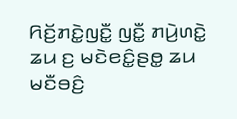ꤖꤢꤩ꤬ꤊꤢꤧ꤭ꤜꤢꤪ꤭ ꤜꤢꤪ꤭ ꤊꤣꤧ꤬ꤛꤢꤧ꤭ ꤘꤣ ꤢ꤬ ꤗꤢꤧꤕꤢꤨ꤭ꤔꤥ꤭ ꤘꤣ ꤗꤢꤪꤋꤢꤨ꤬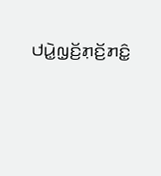ꤓꤣꤧ꤭ꤜ꤫ꤢꤩ꤬ꤊ꤫ꤢꤩ꤬ꤊꤢꤨ꤭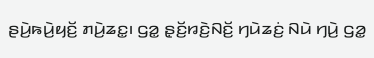ꤔꤣꤧ꤬ꤒꤣꤧ꤬ꤟꤢꤩ꤬ ꤊꤣꤧ꤬ꤘꤢ꤭꤯ ꤞꤤ꤭ ꤔ꤫ꤢꤩ꤬ꤙꤢꤧ꤬ꤡꤢꤩ꤬ ꤚꤣꤧꤘꤢꤦ꤬ ꤡꤣꤧ ꤚꤣꤧ꤬ ꤞꤤ꤭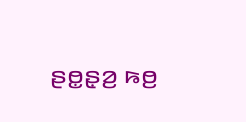ꤔꤥ꤭ꤔ꤫ꤤ꤬ ꤒꤥ꤬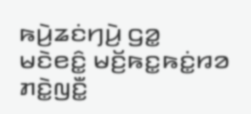ꤒꤣꤧ꤬ꤘꤢꤦꤚꤣꤧ꤬ ꤞꤤ꤭ ꤗꤢꤧꤕꤢꤨ꤭ ꤗꤢꤩ꤬ꤒꤢ꤭ꤒꤢꤦ꤭ꤙꤤ ꤊꤢꤧ꤭ꤜꤢꤪ꤭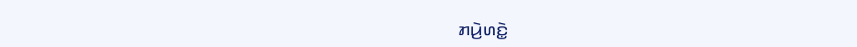ꤊꤣꤧ꤬ꤛꤢꤧ꤭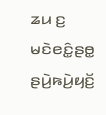ꤘꤣ ꤢ꤬ ꤗꤢꤧꤕꤢꤨ꤭ꤔꤥ꤭ ꤔꤣꤧ꤬ꤒꤣꤧ꤬ꤟꤢꤩ꤬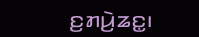ꤢ꤬ꤊꤣꤧ꤬ꤘꤢ꤭꤯